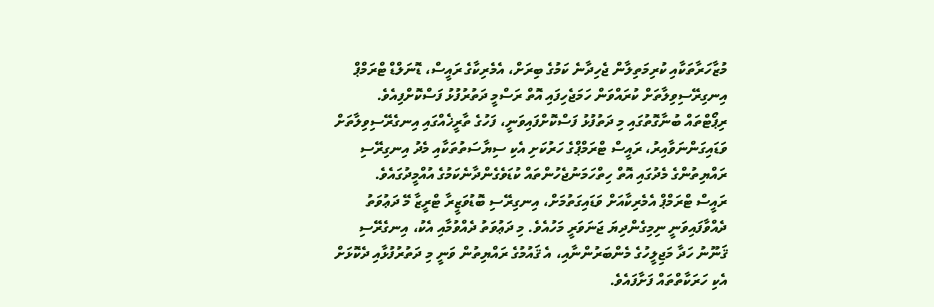މުޒާހަރާތަކާއި ކުރިމަތިލާން ޖެހިދާނެ ކަމުގެ ބިރަށް، އެމެރިކާގެ ރައީސް، ޑޮނަލްޑް ޓްރަމްޕް އިނގިރޭސިވިލާތަށް ކުރައްވަން ހަމަޖެހިފައި އޮތް ރަސްމީ ދަތުރުފުޅު ފަސްކޮށްފިއެވެ.
ރިޕޯޓްތައް ބުނާގޮތުގައި މި ދަތުފުޅު ފަސްކޮށްފައިވަނީ، ފަހުގެ ތާރީޚެއްގައި އިނގެރޭސިވިލާތަށް ވަޑައިގަންނަވާއިރު، ރައީސް ޓްރަމްޕްގެ ހަރުކަށި އެކި ސިޔާސަތުތަކާއި މެދު އިނގިރޭސި ރައްޔިތުންގެ މެދުގައި އޮތް ހިތްހަމަނުޖެހުންތައް ކުޑަވެގެންދާނެކަމުގެ އުއްމީދުގައެވެ.
ރައީސް ޓްރަމްޕް އެމެރިކާއަށް ވަޑައިގަތުމަށް، އިނގިރޭސި ބޮޑުވަޒީރާ ޓްރީޒާ މޭ ދަޢުވަތު ދެއްވާފައިވަނީ ނިމިގެންދިޔަ ޖަނަވަރީ މަހުއެވެ. މި ދަޢުވަތު ދެއްވުމާއި އެކު، އިނގެރޭސި ޤަނޫނު ހަދާ މަޖިލީހުގެ މެންބަރުންނާއި، އެ ޤައުމުގެ ރައްޔިތުން ވަނީ މި ދަތުރުފުޅާއި ދެކޮޅަށް އެކި ހަރަކާތްތައް ފަށާފައެވެ.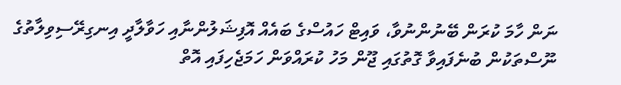ނަން ހާމަ ކުރަން ބޭނުންނުވާ، ވައިޓް ހައުސްގެ ބައެއް އޮފިޝަލުންނާއި ހަވާލާދީ އިނގިރޭސިވިލާތުގެ ނޫސްތަކުން ބުނެފައިވާ ގޮތުގައި ޖޫން މަހު ކުރައްވަން ހަމަޖެހިފައި އޮތް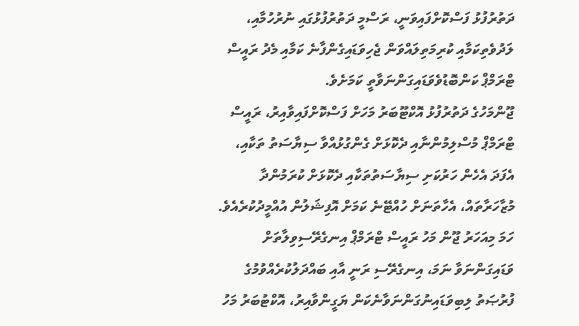ދަތުރުފުޅު ފަސްކޮށްފައިވަނީ، ރަސްމީ ދަތުރުފުޅުގައި ނުރުހުމާއި، ލަދުވެތިކަމާއި ކުރިމަތިލައްވަން ޖެހިވަޑައިގެންފާނެ ކަމާއި މެދު ރައީސް ޓްރަމްޕް ކަންބޮޑުވެވަޑައިގަންނަވާތީ ކަމަށެވެ.
ޖޫންމަހުގެ ދަތުރުފުޅު އޮކްޓޫބަރު މަހަށް ފަސްކޮށްފައިވާއިރު، ރައީސް ޓްރަމްޕް މުސްލިމުންނާއި ދެކޮޅަށް ގެންގުޅުއްވާ ސިޔާސަތު ތަކާއި، އެފަދަ އެހެން ހަރުކަށި ސިޔާސަތުތަކާއި ދެކޮޅަށް ކުރަމުންދާ މުޒާހަރާތައް، އެހާތަނަށް ހުއްޓޭނެ ކަމަށް އޮފިޝަލުން އުއްމީދުކުރެއެވެ. ހަމަ މިއަހަރު ޖޫން މަހު ރައީސް ޓްރަމްޕް އިނގެރޭސިވިލާތަށް ވަޑައިގަންނަވާ ނަމަ، އިނގެރޭސި ރަނީ އާއި ބައްދަލުކުރެއްވުމުގެ ފުރުޞަތު ލިބިވަޑައިނުގަންނަވާނެކަން ޔަގީންވާއިރު، އޮކްޓުބަރު މަހު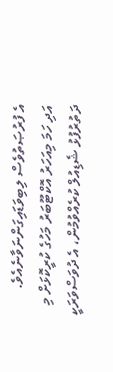އެ ފުރުޞަތުވެސް ލިބިވަޑައިގަންނަވާނެއެވެ.
އަދި ހަމަ މިއަހަރު އޮކްޓޫބަރު މަހުގެ ކުރީކޮޅަށް މި ދަތުރުފުޅު ޝެޑިއުލް ކުރެއްވުމުން، އެ ދުވަސްވަރަކީ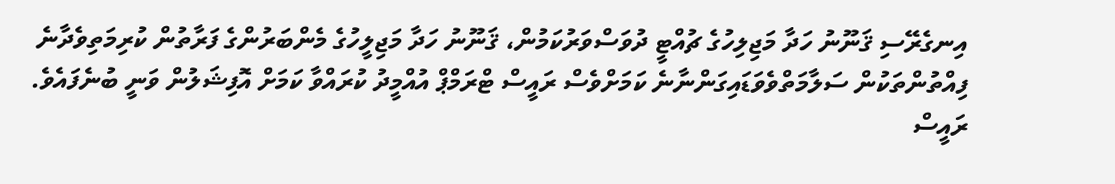އިނގެރޭސި ޤަނޫނު ހަދާ މަޖިލިހުގެ ޗުއްޓީ ދުވަސްވަރުކަމުން، ޤަނޫނު ހަދާ މަޖިލީހުގެ މެންބަރުންގެ ފަރާތުން ކުރިމަތިވެދާނެ ފިއްތުންތަކުން ސަލާމަތްވެވަޑައިގަންނާނެ ކަމަށްވެސް ރައީސް ޓްރަމްޕް އުއްމީދު ކުރައްވާ ކަމަށް އޮފިޝަލުން ވަނީ ބުނެފައެވެ.
ރައީސް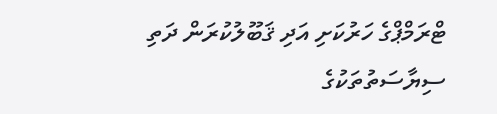ޓްރަމްޕްގެ ހަރުކަށި އަދި ޤަބޫލުކުރަން ދަތި ސިޔާސަތުތަކުގެ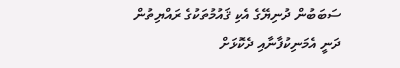ސަބަބުން ދުނިޔޭގެ އެކި ޤައުމުތަކުގެ ރައްޔިތުން ދަނީ އެމަނިކުފާނާއި ދެކޮޅަށް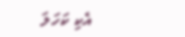އެކި ކަހަލަ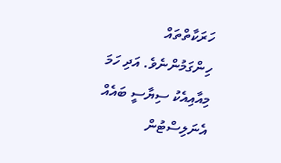ހަރަކާތްތައް ހިންގަމުންނެވެ. އަދި ހަމަ މިއާއިއެކު ސިޔާސީ ބައެއް އެނަލިސްޓުން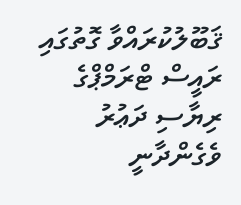ޤަބޫލުކުރައްވާ ގޮތުގައި ރައީސް ޓްރަމްޕްގެ ރިޔާސި ދަޢުރު ވެގެންދާނީ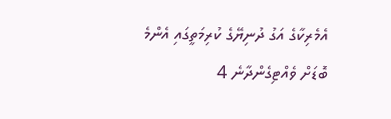އެމެރިކާގެ އަގު ދުނިޔޭގެ ކުރިމަތީގައި އެންމެ ބޮޑަށް ވެއްޓިގެންދާނެ 4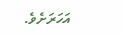އަހަރަށެވެ.